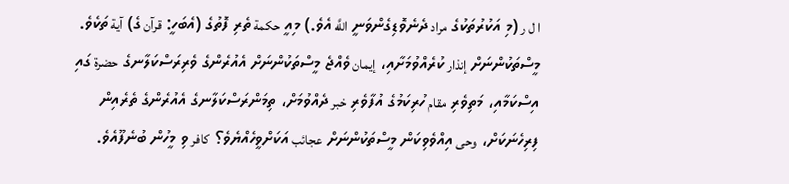ا ل ر (މި އަކުރުތަކުގެ مراد ދެނެވޮޑިގެންވަނީ اللَّه އެވެ.) މިއީ حكمة ތެރި ފޮތުގެ (އެބަހީ: قرآن ގެ) آية ތަކެވެ.
މީސްތަކުންނަށް إنذار ކުރެއްވުމަށާއި، إيمان ވެއްޖެ މީސްތަކުންނަށް އެއުރެންގެ ވެރިރަސްކަލާނގެ حضرة ގައި އިސްކަމާއި، މަތިވެރި مقام ހުރިކަމުގެ އުފާވެރި خبر ދެއްވުމަށް، ތިމަންރަސްކަލާނގެ އެއުރެންގެ ތެރެއިން ފިރިހެނަކަށް، وحى އިއްވެވިކަން މީސްތަކުންނަށް عجائب އަކަށްވީހެއްޔެވެ؟ كافر ވި މީހުން ބުނެފޫއެވެ.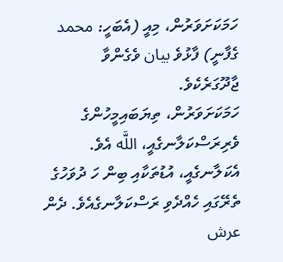ހަމަކަށަވަރުން، މިއީ (އެބަހީ: محمد ގެފާނީ) ފާޅުވެ بيان ވެގެންވާ ޖާދޫގަރެކެވެ.
ހަމަކަށަވަރުން، ތިޔަބައިމީހުންގެ ވެރިރަސްކަލާނގެއީ، اللَّه އެވެ. އެކަލާނގެއީ، އުޑުތަކާއި ބިން ހަ ދުވަހުގެ ތެރޭގައި ހެއްދެވި ރަސްކަލާނގެއެވެ. ދެން عرش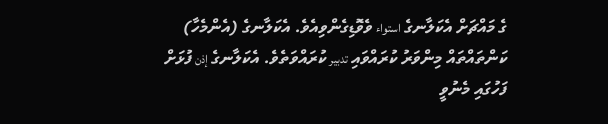ގެ މައްޗަށް އެކަލާނގެ استواء ވެވޮޑިގެންވިއެވެ. އެކަލާނގެ (އެންމެހާ) ކަންތައްތައް މިންވަރު ކުރައްވައި تدبير ކުރައްވަތެވެ. އެކަލާނގެ إذن ފުޅަށް ފަހުގައި މެނުވީ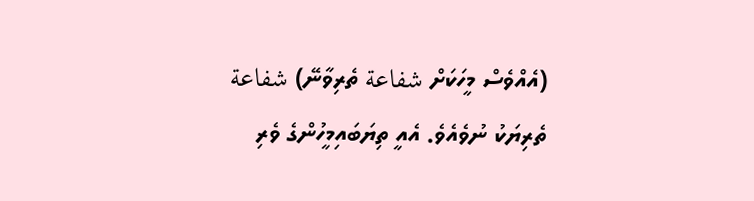(އެއްވެސް މީހަކަށް شفاعة ތެރިވާނޭ) شفاعة ތެރިޔަކު ނުވެއެވެ. އެއީ ތިޔަބައިމީހުންގެ ވެރި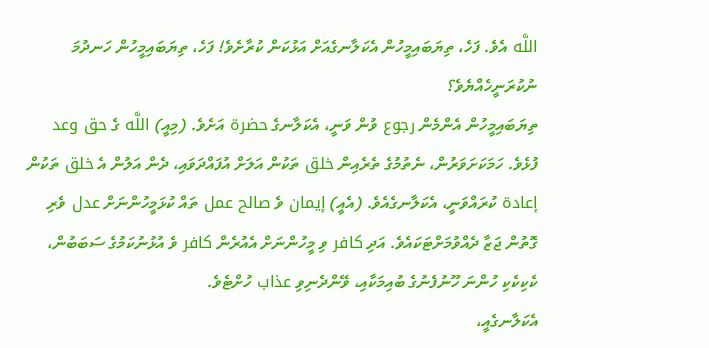اللَّه އެވެ. ފަހެ، ތިޔަބައިމީހުން އެކަލާނގެއަށް އަޅުކަން ކުރާށެވެ! ފަހެ، ތިޔަބައިމީހުން ހަނދުމަ ނުކުރަނީހެއްޔެވެ؟
ތިޔަބައިމީހުން އެންމެން رجوع ވުން ވަނީ، އެކަލާނގެ حضرة އަށެވެ. (މިއީ) اللَّه ގެ حق وعد ފުޅެވެ. ހަމަކަށަވަރުން، ނެތުމުގެ ތެރެއިން خلق ތަކުން އަލަށް އުފައްދަވައި، ދެން އަލުން އެ خلق ތަކުން إعادة ކުރައްވަނީ، އެކަލާނގެއެވެ. (އެއީ) إيمان ވެ صالح عمل ތައް ކުޅަމީހުންނަށް عدل ވެރި ގޮތުން ޖަޒާ ދެއްވުމަށްޓަކައެވެ. އަދި كافر ވި މީހުންނަށް އެއުރެން كافر ވެ އުޅުނުކަމުގެ ސަބަބުން، ކެކިކެކި ހުންނަ ހޫނުފެނުގެ ބުއިމަކާއި، ވޭންދެނިވި عذاب ހުށްޓެވެ.
އެކަލާނގެއީ،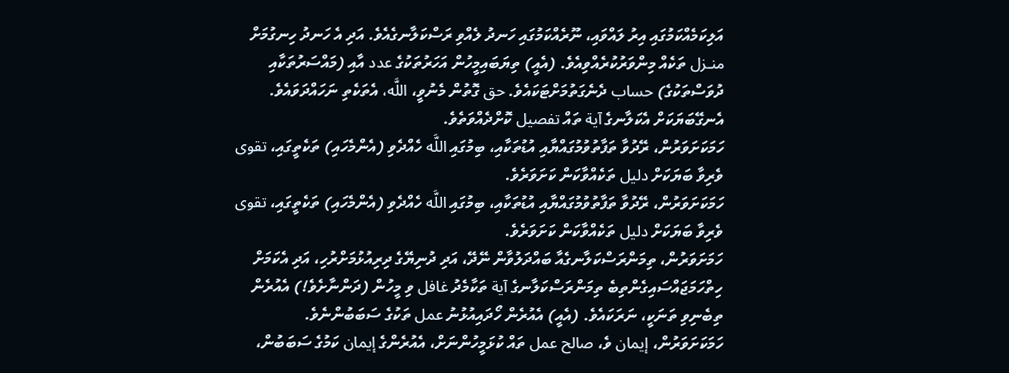އަލިކަމެއްކަމުގައި އިރު ލައްވައި، ނޫރެއްކަމުގައި ހަނދު ލެއްވި ރަސްކަލާނގެއެވެ. އަދި އެ ހަނދު ހިނގުމަށް منـزل ތަކެއް މިންވަރުކުރެއްވިއެވެ. (އެއީ) ތިޔަބައިމީހުން އަހަރުތަކުގެ عدد އާއި (މައްސަރުތަކާއި ދުވަސްތަކުގެ) حساب ދެނެގަތުމަށްޓަކައެވެ. حق ގޮތުން މެނުވީ، اللَّه، އެތަކެތި ނަހައްދަވައެވެ. އެނގޭބަޔަކަށް އެކަލާނގެ آية ތައް تفصيل ކޮށްދެއްވަތެވެ.
ހަމަކަށަވަރުން، ރޭދުވާ ތަފާތުވުމުގައްޔާއި އުޑުތަކާއި، ބިމުގައި اللَّه ހެއްދެވި (އެންމެހައި) ތަކެތީގައި، تقوى ވެރިވާ ބަޔަކަށް دليل ތަކެއްވާކަން ކަށަވަރެވެ.
ހަމަކަށަވަރުން، ރޭދުވާ ތަފާތުވުމުގައްޔާއި އުޑުތަކާއި، ބިމުގައި اللَّه ހެއްދެވި (އެންމެހައި) ތަކެތީގައި، تقوى ވެރިވާ ބަޔަކަށް دليل ތަކެއްވާކަން ކަށަވަރެވެ.
ހަމަށަވަރުން، ތިމަންރަސްކަލާނގެއާ ބައްދަލުވާން ނޭދޭ، އަދި ދުނިޔޭގެ ދިރިއުޅުމަށްރުހި، އަދި އެކަމަށް ހިތްހަމަޖައްސައިގެންތިބެ ތިމަންރަސްކަލާނގެ آية ތަކާމެދު غافل ވި މީހުން (ދަންނާށެވެ!) އެއުރެން ތިބެނިވި ތަނަކީ، ނަރަކައެވެ. (އެއީ) އެއުރެން ހޯދައިއުޅުނު عمل ތަކުގެ ސަބަބުންނެވެ.
ހަމަކަށަވަރުން، إيمان ވެ، صالح عمل ތައް ކުޅަމީހުންނަށް، އެއުރެންގެ إيمان ކަމުގެ ސަބަބުން،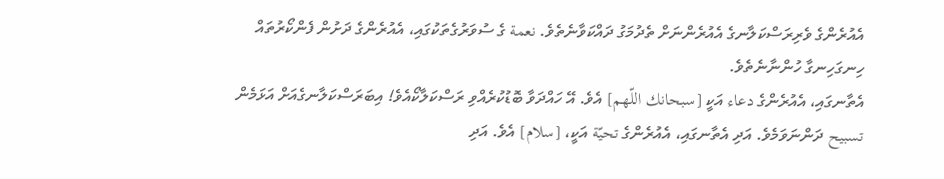އެއުރެންގެ ވެރިރަސްކަލާނގެ އެއުރެންނަށް ތެދުމަގު ދައްކަވާނެތެވެ. نعمة ގެ ސުވަރުގެތަކުގައި، އެއުރެންގެ ދަށުން ފެންކޯރުތައް ހިނގަހިނގާ ހުންނާނެތެވެ.
އެތާނގައި، އެއުރެންގެ دعاء އަކީ [سبحانك اللّهم] އެވެ. އޭ ހައްދަވާ ބޮޑުކުރެއްވި ރަސްކަލާކޯއެވެ! އިބަރަސްކަލާނގެއަށް އަޅަމެން تسبيح ދަންނަވަމެވެ. އަދި އެތާނގައި، އެއުރެންގެ تحيّة އަކީ، [سلام] އެވެ. އަދި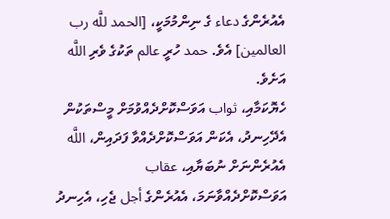އެއުރެންގެ دعاء ގެ ނިންމުމަކީ، [الحمد للَّه رب العالمين] އެވެ. حمد ހުރީ عالم ތަކުގެ ވެރި اللَّه އަށެވެ.
ހެޔޮކަމާއި، ثواب އަވަސްކޮށްދެއްވުމަށް މީސްތަކުން އެދޭހިނދު، އެކަން އަވަސްކޮށްދެއްވާ ފަދައިން، اللَّه އެއުރެންނަށް ނުބަޔާއި، عقاب އަވަސްކޮށްދެއްވާނަމަ، އެއުރެންގެ أجل ޖެހި، އެހިނދު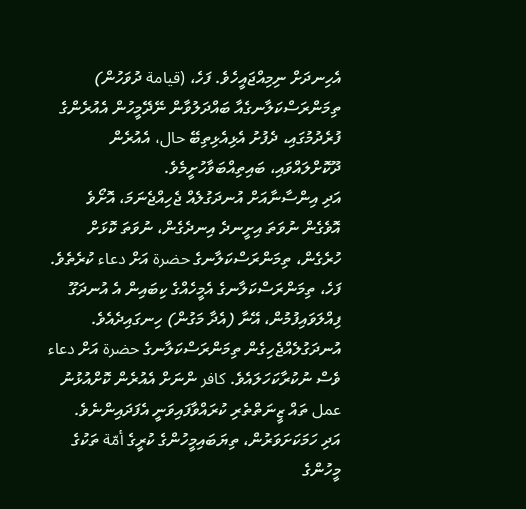އެހިނދަށް ނިމިއްޖައީހެވެ. ފަހެ، (قيامة ދުވަހުން) ތިމަންރަސްކަލާނގެއާ ބައްދަލުވާން ނޭދޭމީހުން އެއުރެންގެ ފުރެދުމުގައި، ދެފުށު އެޅިއެޅިތިބޭ حال، އެއުރެން ދޫކޮށްލައްވައި، ބައިތިއްބަވާހުށީމެވެ.
އަދި އިންސާނާއަށް އުނދަގުލެއް ޖެހިއްޖެނަމަ، އޮށޯވެ އޮވެގެން ނުވަތަ އިށީނދެ އިނދެގެން، ނުވަތަ ކޮޅަށް ހުރެގެން، ތިމަންރަސްކަލާނގެ حضرة އަށް دعاء ކުރެތެވެ. ފަހެ، ތިމަންރަސްކަލާނގެ އެމީހެއްގެ ކިބައިން އެ އުނދަގޫ ފިއްލަވައިފުމުން، އޭނާ (އެދާ މަގުން) ހިނގައިދެއެވެ. އުނދަގުލެއްޖެހިގެން ތިމަންރަސްކަލާނގެ حضرة އަށް دعاء ވެސް ނުކުރާކަހަލައެވެ. كافر ންނަށް އެއުރެން ކޮށްއުޅުނު عمل ތައް ޒީނަތްތެރި ކުރައްވާފައިވަނީ އެފަދައިންނެވެ.
އަދި ހަމަކަށަވަރުން، ތިޔަބައިމީހުންގެ ކުރީގެ أمّة ތަކުގެ މީހުންގެ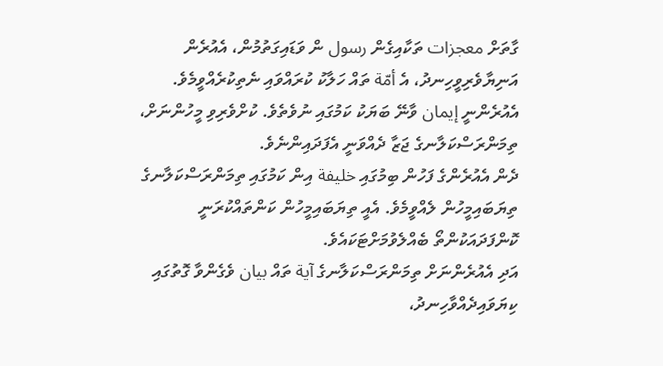ގާތަށް معجزات ތަކާއިގެން رسول ން ވަޑައިގަތުމުން، އެއުރެން އަނިޔާވެރިވީހިނދު، އެ أمّة ތައް ހަލާކު ކުރައްވައި ނެތިކުރެއްވީމެވެ. އެއުރެންނީ إيمان ވާނޭ ބަޔަކު ކަމުގައި ނުވެތެވެ. ކުށްވެރިވި މީހުންނަށް، ތިމަންރަސްކަލާނގެ ޖަޒާ ދެއްވަނީ އެފަދައިންނެވެ.
ދެން އެއުރެންގެ ފަހުން ބިމުގައި خليفة އިން ކަމުގައި ތިމަންރަސްކަލާނގެ ތިޔަބައިމީހުން ލެއްވީމެވެ. އެއީ ތިޔަބައިމީހުން ކަންތައްކުރަނީ ކޮންފަދައަކުންތޯ ބެއްލެވުމަށްޓަކައެވެ.
އަދި އެއުރެންނަށް ތިމަންރަސްކަލާނގެ آية ތައް بيان ވެގެންވާ ގޮތުގައި ކިޔަވައިދެއްވާހިނދު،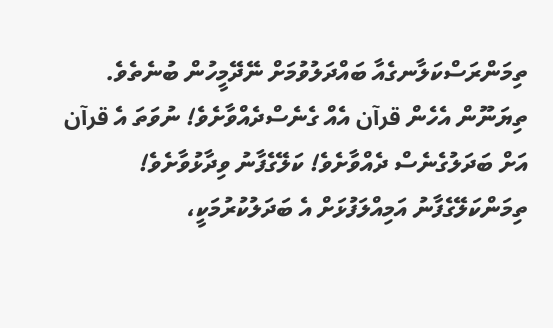ތިމަންރަސްކަލާނގެއާ ބައްދަލުވުމަށް ނޭދޭމީހުން ބުނެތެވެ. ތިޔަނޫން އެހެން قرآن އެއް ގެނެސްދެއްވާށެވެ! ނުވަތަ އެ قرآن އަށް ބަދަލުގެނެސް ދެއްވާށެވެ! ކަލޭގެފާނު ވިދާޅުވާށެވެ! ތިމަންކަލޭގެފާނު އަމިއްލަފުޅަށް އެ ބަދަލުކުރުމަކީ،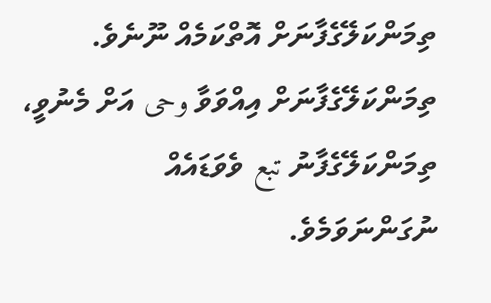ތިމަންކަލޭގެފާނަށް އޮތްކަމެއް ނޫނެވެ. ތިމަންކަލޭގެފާނަށް އިއްވަވާ وحى އަށް މެނުވީ، ތިމަންކަލޭގެފާނު تبع ވެވަޑައެއް ނުގަންނަވަމެވެ.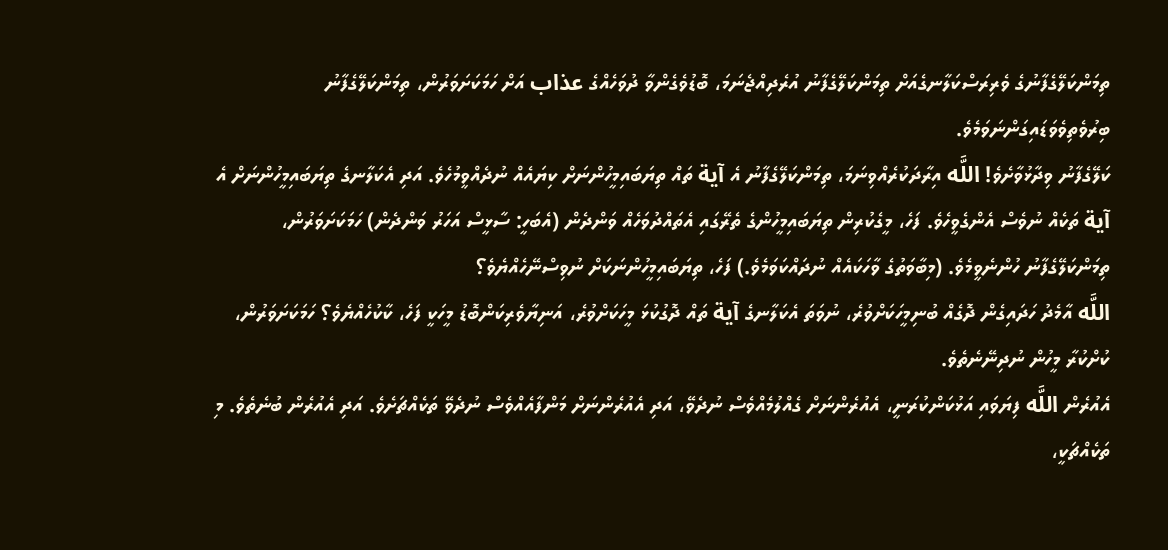ތިމަންކަލޭގެފާނުގެ ވެރިރަސްކަލާނގެއަށް ތިމަންކަލޭގެފާނު އުރެދިއްޖެނަމަ، ބޮޑުވެގެންވާ ދުވަހެއްގެ عذاب އަށް ހަމަކަށަވަރުން، ތިމަންކަލޭގެފާނު ބިރުވެތިވެވަޑައިގަންނަވަމެވެ.
ކަލޭގެފާނު ވިދާޅުވާށެވެ! اللَّه އިރާދަކުރެއްވިނަމަ، ތިމަންކަލޭގެފާނު އެ آية ތައް ތިޔަބައިމީހުންނަށް ކިޔައެއް ނުދެއްވީމުހެވެ. އަދި އެކަލާނގެ ތިޔަބައިމީހުންނަށް އެ آية ތަކެއް ނުވެސް އެންގެވީހެވެ. ފަހެ، މީގެކުރިން ތިޔަބައިމީހުންގެ ތެރޭގައި އެތައްދުވަހެއް ވަންދެން (އެބަހީ: ސާޅީސް އަހަރު ވަންދެން) ހަމަކަށަވަރުން، ތިމަންކަލޭގެފާނު ހުންނެވީމެވެ. (މިބާވަތުގެ ވާހަކައެއް ނުދައްކަވަމެވެ.) ފަހެ، ތިޔަބައިމީހުންނަކަށް ނުވިސްނޭހެއްޔެވެ؟
اللَّه އާމެދު ހަދައިގެން ދޮގެއް ބުނިމީހަކަށްވުރެ، ނުވަތަ އެކަލާނގެ آية ތައް ދޮގުކުޅަ މީހަކަށްވުރެ، އަނިޔާވެރިކަންބޮޑު މީހަކީ ފަހެ، ކާކުހެއްޔެވެ؟ ހަމަކަށަވަރުން، ކުށްކުރާ މީހުން ނުދިނޭނެތެވެ.
އެއުރެން اللَّه ފިޔަވައި އަޅުކަންކުރަނީ، އެއުރެންނަށް ގެއްލުމެއްވެސް ނުދެވޭ، އަދި އެއުރެންނަށް މަންފާއެއްވެސް ނުދެވޭ ތަކެއްޗަށެވެ. އަދި އެއުރެން ބުނެތެވެ. މި ތަކެއްޗަކީ،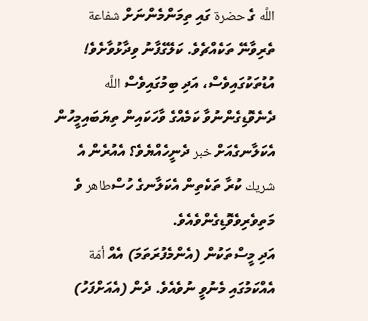اللَّه ގެ حضرة ގައި ތިމަންމެންނަށް شفاعة ތެރިވާނޭ ތަކެއްޗެވެ. ކަލޭގެފާނު ވިދާޅުވާށެވެ! އުޑުތަކުގައިވެސް، އަދި ބިމުގައިވެސް اللَّه ދެނެވޮޑިގެންނުވާ ކަމެއްގެ ވާހަކައިން ތިޔަބައިމީހުން އެކަލާނގެއަށް خبر ދެނީހެއްޔެވެ؟ އެއުރެން އެ شريك ކުރާ ތަކެތިން އެކަލާނގެ ހުސްطاهر ވެ މަތިވެރިވެވޮޑިގެންވެއެވެ.
އަދި މީސްތަކުން (އެންމެފުރަތަމަ) އެއް أمّة އެއްކަމުގައި މެނުވީ ނުވެއެވެ. ދެން (އެއަށްފަހު)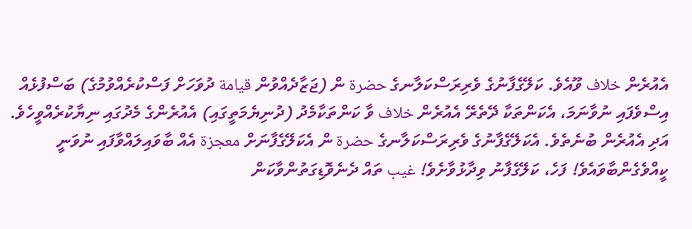އެއުރެން خلاف ވޫއެވެ. ކަލޭގެފާނުގެ ވެރިރަސްކަލާނގެ حضرة ން (ޖަޒާދެއްވުން قيامة ދުވަހަށް ފަސްކުރެއްވުމުގެ) ބަސްފުޅެއް އިސްވެފައި ނުވާނަމަ، އެކަންތަކާ ދޭތެރޭ އެއުރެން خلاف ވާ ކަންތަކާމެދު (ދުނިޔެމަތީގައި) އެއުރެންގެ މެދުގައި ނިޔާކުރެއްވީހެވެ.
އަދި އެއުރެން ބުނެތެވެ. އެކަލޭގެފާނުގެ ވެރިރަސްކަލާނގެ حضرة ން އެކަލޭގެފާނަށް معجزة އެއް ބާވައިލައްވާފައި ނުވަނީ ކީއްވެގެންބާވައެވެ! ފަހެ، ކަލޭގެފާނު ވިދާޅުވާށެވެ! غيب ތައް ދެނެވޮޑިގަތުންވާކަން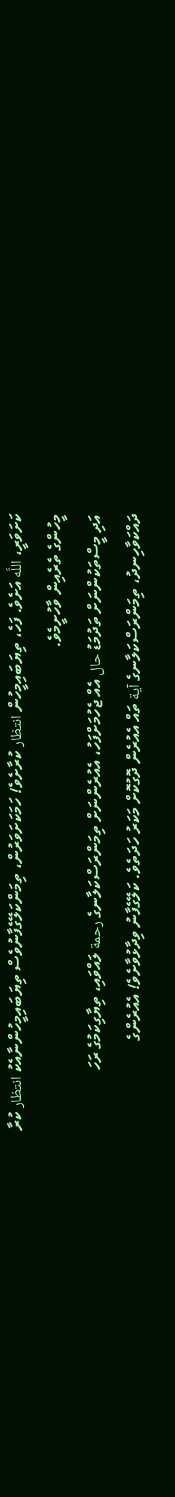ކަށަވަރީ، اللَّه އަށެވެ. ފަހެ، ތިޔަބައިމީހުން انتظار ކުރާށެވެ! ހަމަކަށަވަރުން، ތިމަންކަލޭގެފާނުވެސް ތިޔަބައިމީހުންނާއެކު انتظار ކުރާ މީހުންގެ ތެރެއިން ވާހުށީމެވެ.
އަދި މީސްތަކުންނަށް ތަދުމަޑު حال އެއް ޖެހުމަށްފަހު، އެއުރެންނަށް ތިމަންރަސްކަލާނގެ رحمة ލައްވައި، ތިޔާގިކަމުގެ ރަހަ ދައްކަވާހިނދު، ތިމަންރަސްކަލާނގެ آية ތައް އެއުރެން ދޮގުކޮށް މަކަރު ހަދަތެވެ. ކަލޭގެފާނު ވިދާޅުވާށެވެ! އެއުރެންގެ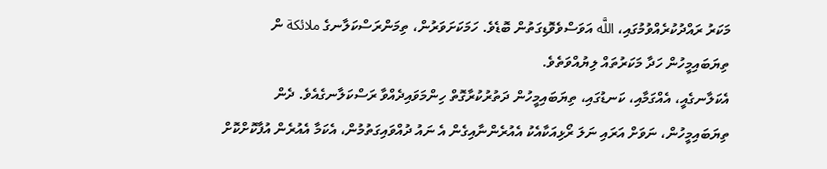މަކަރު ރައްދުކުރެއްވުމުގައި، اللَّه އަވަސްވެވޮޑިގަތުން ބޮޑެވެ. ހަމަކަށަވަރުން، ތިމަންރަސްކަލާނގެ ملائكة ން ތިޔަބައިމީހުން ހަދާ މަކަރުތައް ލިޔުއްވަތެވެ.
އެކަލާނގެއީ، އެއްގަމާއި، ކަނޑުގައި، ތިޔަބައިމީހުން ދަތުރުކުރާގޮތް ހިންމަވައިދެއްވާ ރަސްކަލާނގެއެވެ. ދެން ތިޔަބައިމީހުން، ނަވަށް އަރައި ނަލަ ރޯޅިއަކާއެކު އެއުރެންނާއިގެން އެ ނައު ދުއްވައިގަތުމުން، އެކަމާ އެއުރެން އުފާކޮށްކޮށް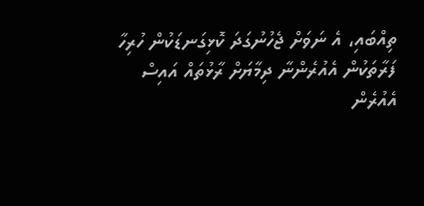ތިއްބައި، އެ ނަވަށް ޖެހުނުގަދަ ކޮޅިގަނޑަކުން ހުރިހާ ފަރާތަކުން އެއުރެންނާ ދިމާޔަށް ރާޅުތައް އައިސް އެއުރެން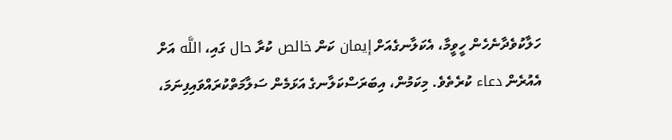ހަލާކުވެދާނެހެން ހީވީމާ، އެކަލާނގެއަށް إيمان ކަން خالص ކުރާ حال ގައި، اللَّه އަށް އެއުރެން دعاء ކުރެތެވެ. މިކަމުން، އިބަރަސްކަލާނގެ އަޅަމެން ސަލާމަތްކުރައްވައިފިނަމަ،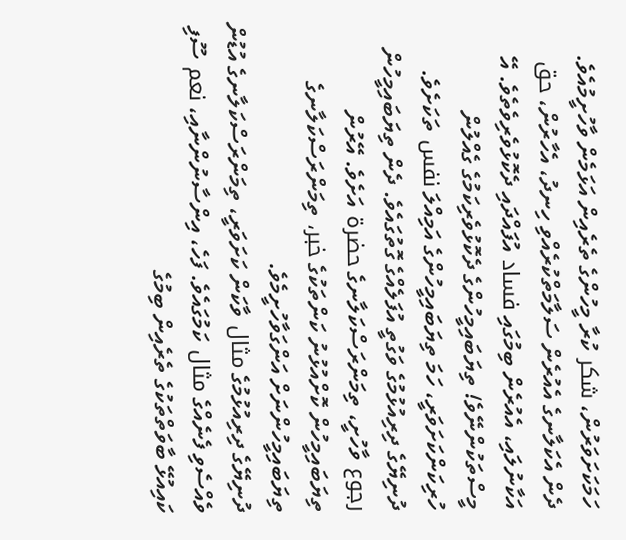ހަމަކަށަވަރުން، شكر ކުރާ މީހުންގެ ތެރެއިން އަޅަމެން ވާހުށީމުއެވެ.
ދެން އެކަލާނގެ އެއުރެން ސަލާމަތްކުރެއްވި ހިނދު، އެހާރުން، حق އަކާނުލައި، އެއުރެން ބިމުގައި فساد އުފައްދައި ދެކޮޅުވެރިވެތެވެ. އޭ މީސްތަކުންނޭވެ! ތިޔަބައިމީހުންގެ ދެކޮޅުވެރިކަމުގެ ގެއްލުން ހުރިކަންކަށަވަރީ، ހަމަ ތިޔަބައިމީހުންގެ އަމިއްލަ نفس ތަކަށެވެ. ދުނިޔޭގެ ދިރިއުޅުމުގެ ވަގުތީ އުފަލެއްގެ ގޮތުގައެވެ. ދެން ތިޔަބައިމީހުން رجوع ވާހުށީ، ތިމަންރަސްކަލާނގެ حضرة އަށެވެ. އޭރުން ތިޔަބައިމީހުން ކޮށްއުޅުނު ކަންތަކުގެ خبر، ތިމަންރަސްކަލާނގެ ތިޔަބައިމީހުންނަށް އަންގަވާހުށީމެވެ.
ދުނިޔޭގެ ދިރިއުޅުމުގެ مثال ވާކަން ކަށަވަރީ، ތިމަންރަސްކަލާނގެ އުޑުން ވެއްސެވި ފެނެއްގެ مثال ކަމުގައެވެ. ފަހެ، އިންސާނުންނާއި، نعم ސޫފި ކައިއުޅޭ ބާވަތްތަކުގެ ތެރެއިން ބިމުގެ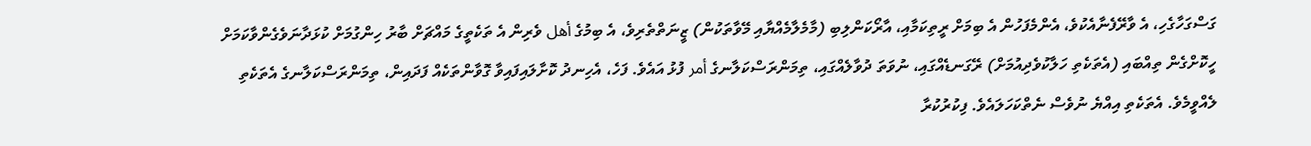ގަސްގަހާގެހި، އެ ވާރޭފެނާއެކުވެ، އެންމެފަހުން އެ ބިމަށް ރީތިކަމާއި، އާރޯކަންލިބި (މާމެލާމެއްޔާއި މޭވާތަކުން) ޒީނަތްތެރިވެ، އެ ބިމުގެ أهل ވެރިން އެ ތަކެތީގެ މައްޗަށް ބާރު ހިންގުމަށް ކުޅަދާނަވެގެންވާކަމަށް ހީކޮށްގެން ތިއްބައި (އެތަކެތި ހަލާކުވެދިއުމަށް) ރޭގަނޑެއްގައި، ނުވަތަ ދުވާލެއްގައި، ތިމަންރަސްކަލާނގެ أمر ފުޅު އައެވެ. ފަހެ، އެހިނދު ކޮށާލައިފައިވާ ގޮވާންތަކެއް ފަދައިން، ތިމަންރަސްކަލާނގެ އެތަކެތި ލެއްވީމެވެ. އެތަކެތި އިއްޔެ ނުވެސް ނެތްކަހަލައެވެ. ފިކުރުކުރާ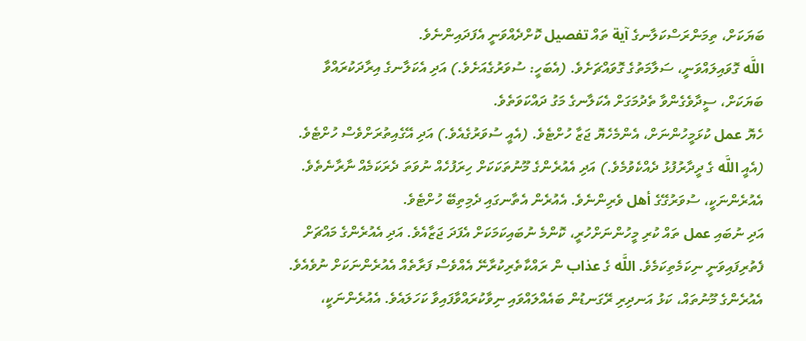ބަޔަކަށް، ތިމަންރަސްކަލާނގެ آية ތައް تفصيل ކޮށްދެއްވަނީ އެފަދައިންނެވެ.
اللَّه ގޮވައިލައްވަނީ، ސަލާމަތުގެ ގޮވައްޗަށެވެ. (އެބަހީ: ސުވަރުގެއަށެވެ.) އަދި އެކަލާނގެ އިރާދަކުރައްވާ ބަޔަކަށް، ސީދާވެގެންވާ ތެދުމަގަށް އެކަލާނގެ މަގު ދައްކަވަތެވެ.
ހެޔޮ عمل ކުޅަމީހުންނަށް، އެންމެހެޔޮ ޖަޒާ ހުށްޓެވެ. (އެއީ ސުވަރުގެއެވެ.) އަދި އޭގެއިތުރަށްވެސް ހުށްޓެވެ. (އެއީ اللَّه ގެ ދީދާރުފުޅު ދެއްކެވުމެވެ.) އަދި އެއުރެންގެ މޫނުތަކަކަށް ހިރަފުހެއް ނުވަތަ ދެރަކަމެއް ނާރާނެތެވެ. އެއުރެންނަކީ، ސުވަރުގޭގެ أهل ވެރިންނެވެ. އެއުރެން އެތާނގައި ދެމިތިބޭ ހުށްޓެވެ.
އަދި ނުބައި عمل ތައް ކުރި މީހުންނަށްހުރީ، ކޮންމެ ނުބައިކަމަކަށް އެފަދަ ޖަޒާއެވެ. އަދި އެއުރެންގެ މައްޗަށް ފެތުރިފައިވަނީ ނިކަމެތިކަމެވެ. اللَّه ގެ عذاب ން ރައްކާތެރިކުރާނޭ އެއްވެސް ފަރާތެއް އެއުރެންނަކަށް ނުވެއެވެ. އެއުރެންގެ މޫނުތައް، ކަޅު އަނދިރި ރޭގަނޑުން ބައެއްލައްވައި ނިވާކުރައްވާފައިވާ ކަހަލައެވެ. އެއުރެންނަކީ،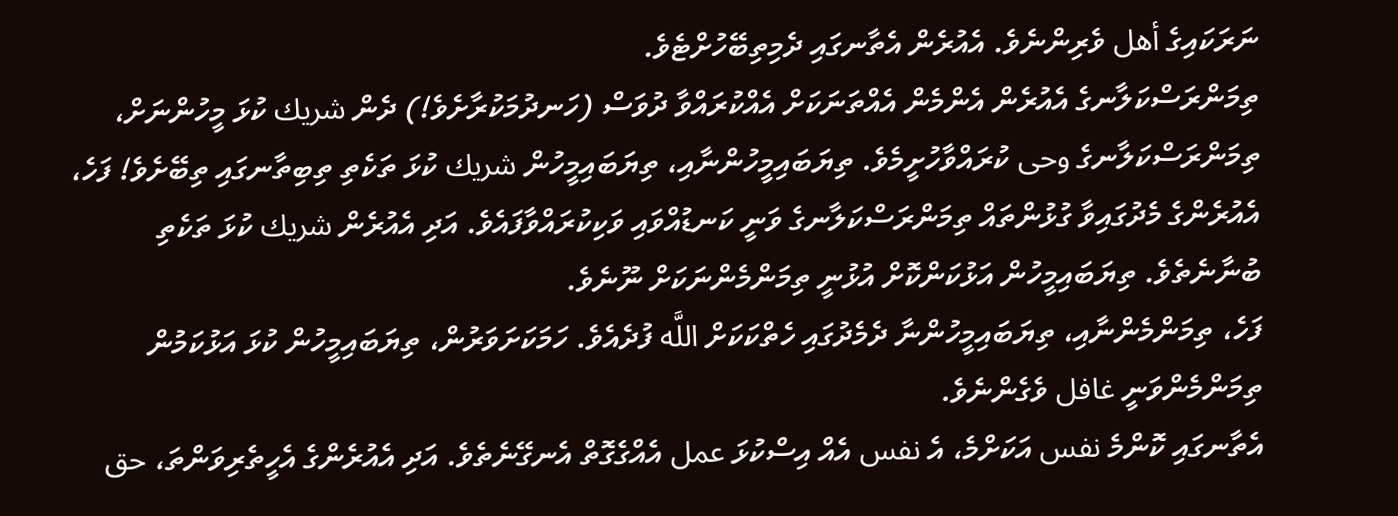ނަރަކައިގެ أهل ވެރިންނެވެ. އެއުރެން އެތާނގައި ދެމިތިބޭހުށްޓެވެ.
ތިމަންރަސްކަލާނގެ އެއުރެން އެންމެން އެއްތަނަކަށް އެއްކުރައްވާ ދުވަސް (ހަނދުމަކުރާށެވެ!) ދެން شريك ކުޅަ މީހުންނަށް، ތިމަންރަސްކަލާނގެ وحى ކުރައްވާހުށީމެވެ. ތިޔަބައިމީހުންނާއި، ތިޔަބައިމީހުން شريك ކުޅަ ތަކެތި ތިބިތާނގައި ތިބޭށެވެ! ފަހެ، އެއުރެންގެ މެދުގައިވާ ގުޅުންތައް ތިމަންރަސްކަލާނގެ ވަނީ ކަނޑުއްވައި ވަކިކުރައްވާފައެވެ. އަދި އެއުރެން شريك ކުޅަ ތަކެތި ބުނާނެތެވެ. ތިޔަބައިމީހުން އަޅުކަންކޮށް އުޅުނީ ތިމަންމެންނަކަށް ނޫނެވެ.
ފަހެ، ތިމަންމެންނާއި، ތިޔަބައިމީހުންނާ ދެމެދުގައި ހެތްކަކަށް اللَّه ފުދެއެވެ. ހަމަކަށަވަރުން، ތިޔަބައިމީހުން ކުޅަ އަޅުކަމުން ތިމަންމެންވަނީ غافل ވެގެންނެވެ.
އެތާނގައި ކޮންމެ نفس އަކަށްމެ، އެ نفس އެއް އިސްކުޅަ عمل އެއްގެގޮތް އެނގޭނެތެވެ. އަދި އެއުރެންގެ އެހީތެރިވަންތަ، حق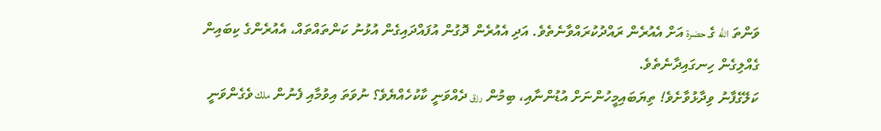ވަންތަ اللَّه ގެ حضرة އަށް އެއުރެން ރައްދުކުރައްވާނެތެވެ. އަދި އެއުރެން ދޮގުން އުފައްދައިގެން އުޅުނު ކަންތައްތައް، އެއުރެންގެ ކިބައިން ގެއްލިގެން ހިނގައިދާނެތެވެ.
ކަލޭގެފާނު ވިދާޅުވާށެވެ! ތިޔަބައިމީހުންނަށް އުޑުންނާއި، ބިމުން رزق ދެއްވަނީ ކާކުހެއްޔެވެ؟ ނުވަތަ އިވުމާއި ފެނުން ملك ވެގެންވަނީ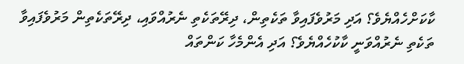ކާކަށްހެއްޔެވެ؟ އަދި މަރުވެފައިވާ ތަކެތިން، ދިރޭތަކެތި ނެރުއްވައި، ދިރޭތަކެތިން މަރުވެފައިވާ ތަކެތި ނެރުއްވަނީ ކާކުހެއްޔެވެ؟ އަދި އެންމެހާ ކަންތައް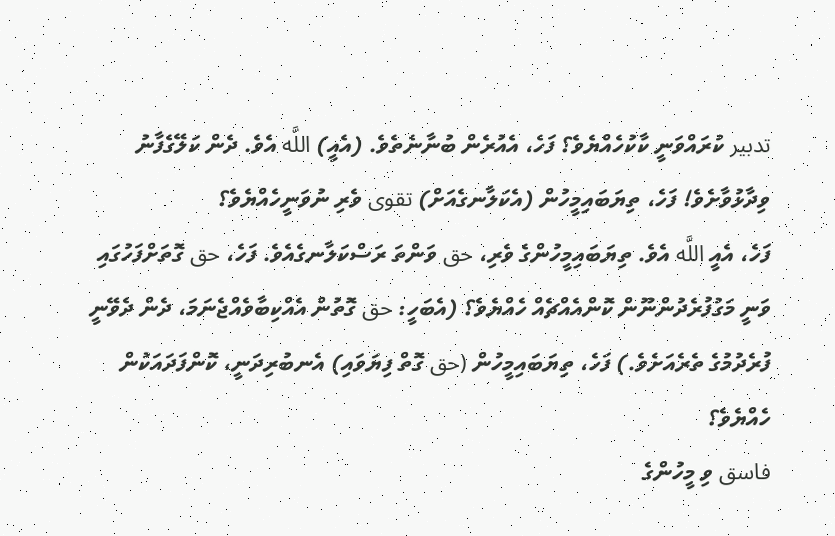تدبير ކުރައްވަނީ ކާކުހެއްޔެވެ؟ ފަހެ، އެއުރެން ބުނާނެތެވެ. (އެއީ) اللَّه އެވެ. ދެން ކަލޭގެފާނު ވިދާޅުވާށެވެ! ފަހެ، ތިޔަބައިމީހުން (އެކަލާނގެއަށް) تقوى ވެރި ނުވަނީހެއްޔެވެ؟
ފަހެ، އެއީ اللَّه އެވެ. ތިޔަބައިމީހުންގެ ވެރި، حق ވަންތަ ރަސްކަލާނގެއެވެ. ފަހެ، حق ގޮތަށްފަހުގައި ވަނީ މަގުފުރެދުންނޫން ކޮންއެއްޗެއް ހެއްޔެވެ؟ (އެބަހީ: حق ގޮތުން އެއްކިބާވެއްޖެނަމަ، ދެން ދެވޭނީ ފުރެދުމުގެ ތެރެއަށެވެ.) ފަހެ، ތިޔަބައިމީހުން (حق ގޮތް ފިޔަވައި) އެނބުރިދަނީ، ކޮންފަދައަކުން ހެއްޔެވެ؟
فاسق ވި މީހުންގެ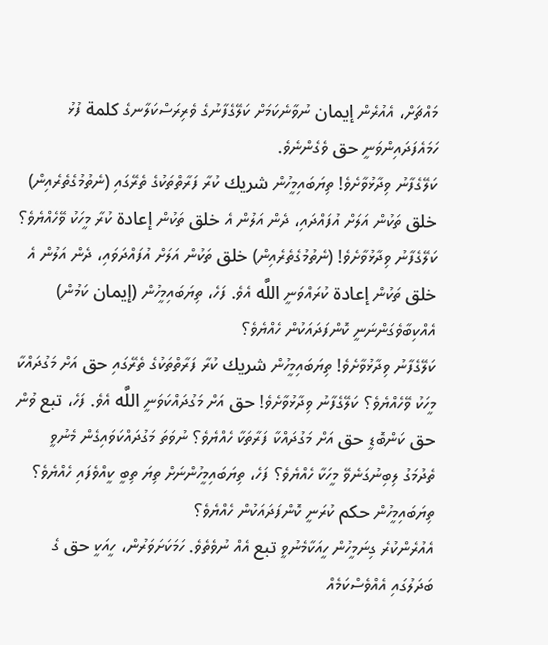މައްޗަށް، އެއުރެން إيمان ނުވާނެކަމަށް ކަލޭގެފާނުގެ ވެރިރަސްކަލާނގެ كلمة ފުޅު ހަމައެފަދައިންވަނީ حق ވެގެންނެވެ.
ކަލޭގެފާނު ވިދާޅުވާށެވެ! ތިޔަބައިމީހުން شريك ކުރާ ފަރާތްތަކުގެ ތެރޭގައި (ނެތުމުގެތެރެއިން) خلق ތަކުން އަލަށް އުފައްދައި، ދެން އަލުން އެ خلق ތަކުން إعادة ކުރާ މީހަކު ވޭހެއްޔެވެ؟ ކަލޭގެފާނު ވިދާޅުވާށެވެ! (ނެތުމުގެތެރެއިން) خلق ތަކުން އަލަށް އުފައްދަވައި، ދެން އަލުން އެ خلق ތަކުން إعادة ކުރައްވަނީ اللَّه އެވެ. ފަހެ، ތިޔަބައިމީހުން (إيمان ކަމުން) އެއްކިބާވެގަންނަނީ ކޮންފަދައަކުން ހެއްޔެވެ؟
ކަލޭގެފާނު ވިދާޅުވާށެވެ! ތިޔަބައިމީހުން شريك ކުރާ ފަރާތްތަކުގެ ތެރޭގައި حق އަށް މަގުދައްކާ މީހަކު ވޭހެއްޔެވެ؟ ކަލޭގެފާނު ވިދާޅުވާށެވެ! حق އަށް މަގުދައްކަވަނީ اللَّه އެވެ. ފަހެ، تبع ވުން حق ކަންބޮޑީ حق އަށް މަގުދައްކާ ފަރާތަކާ ހެއްޔެވެ؟ ނުވަތަ މަގުދައްކަވައިގެން މެނުވީ ތެދުމަގު ލިބިނުގަނެވޭ މީހަކާ ހެއްޔެވެ؟ ފަހެ، ތިޔަބައިމީހުންނަށް ތިޔަ ތިބީ ކީއްވެފައި ހެއްޔެވެ؟ ތިޔަބައިމީހުން حكم ކުރަނީ ކޮންފަދައަކުން ހެއްޔެވެ؟
އެއުރެންކުރެ ގިނަމީހުން ހީއަކާމެނުވީ تبع އެއް ނުވެތެވެ. ހަމަކަށަވަރުން، ހީއަކީ حق ގެ ބަދަލުގައި އެއްވެސްކަމެއް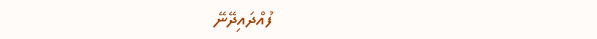ފުއްދައިދޭނޭ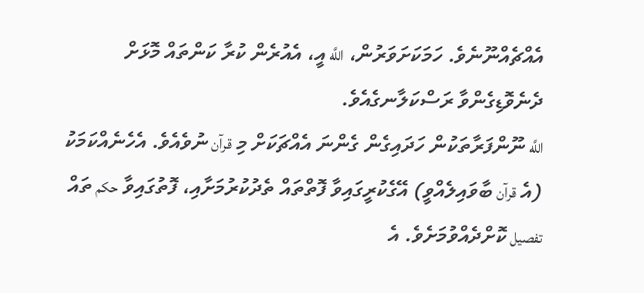އެއްޗެއްނޫނެވެ. ހަމަކަށަވަރުން، اللَّه އީ، އެއުރެން ކުރާ ކަންތައް މޮޅަށް ދެނެވޮޑިގެންވާ ރަސްކަލާނގެއެވެ.
اللَّه ނޫންފަރާތަކުން ހަދައިގެން ގެންނަ އެއްޗަކަށް މި قرآن ނުވެއެވެ. އެހެނެއްކަމަކު (އެ قرآن ބާވައިލެއްވީ) އޭގެކުރީގައިވާ ފޮތްތައް ތެދުކުރުމަށާއި، ފޮތުގައިވާ حكم ތައް تفصيل ކޮށްދެއްވުމަށެވެ. އެ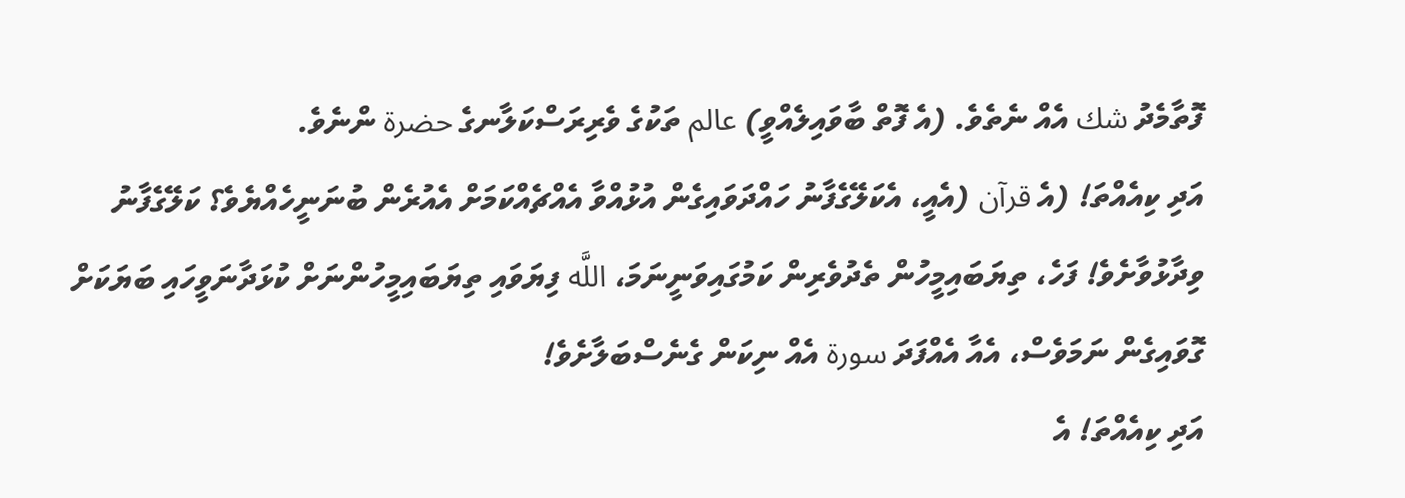ފޮތާމެދު شك އެއް ނެތެވެ. (އެ ފޮތް ބާވައިލެއްވީ) عالم ތަކުގެ ވެރިރަސްކަލާނގެ حضرة ންނެވެ.
އަދި ކިއެއްތަ! (އެ قرآن (އެއީ، އެކަލޭގެފާނު ހައްދަވައިގެން އުޅުއްވާ އެއްޗެއްކަމަށް އެއުރެން ބުނަނީހެއްޔެވެ؟ ކަލޭގެފާނު ވިދާޅުވާށެވެ! ފަހެ، ތިޔަބައިމީހުން ތެދުވެރިން ކަމުގައިވަނީނަމަ، اللَّه ފިޔަވައި ތިޔަބައިމީހުންނަށް ކުޅަދާނަވީހައި ބަޔަކަށް ގޮވައިގެން ނަމަވެސް، އެއާ އެއްފަދަ سورة އެއް ނިކަން ގެނެސްބަލާށެވެ!
އަދި ކިއެއްތަ! އެ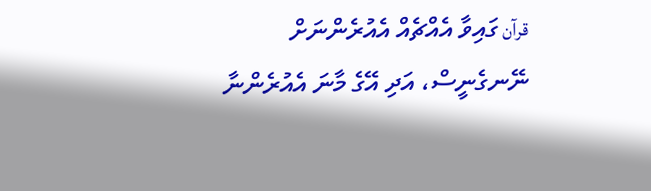قرآن ގައިވާ އެއްޗެއް އެއުރެންނަށް ނޭނގެނީސް، އަދި އޭގެ މާނަ އެއުރެންނާ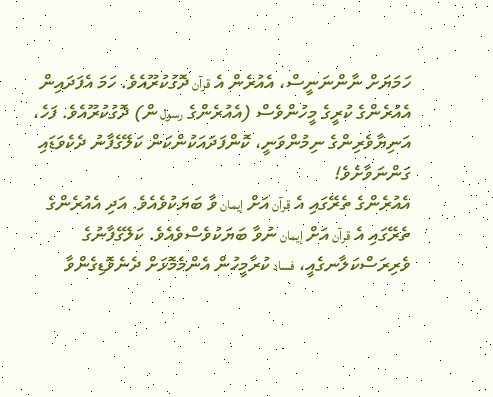ހަމަޔަށް ނާންނަނީސް، އެއުރެން އެ قرآن ދޮގުކުރޫއެވެ. ހަމަ އެފަދައިން އެއުރެންގެ ކުރީގެ މީހުންވެސް (އެއުރެންގެ رسول ން) ދޮގުކުރޫއެވެ. ފަހެ، އަނިޔާވެރިންގެ ނިމުންވަނީ، ކޮންފަދައަކުންކަން ކަލޭގެފާނު ދެކެވަޑައި ގަންނަވާށެވެ!
އެއުރެންގެ ތެރޭގައި އެ قرآن އަށް إيمان ވާ ބަޔަކުވެއެވެ. އަދި އެއުރެންގެ ތެރޭގައި އެ قرآن އަށް إيمان ނުވާ ބަޔަކުވެސްވެއެވެ. ކަލޭގެފާނުގެ ވެރިރަސްކަލާނގެއީ، فساد ކުރާމީހުން އެންމެމޮޅަށް ދެނެވޮޑިގެންވާ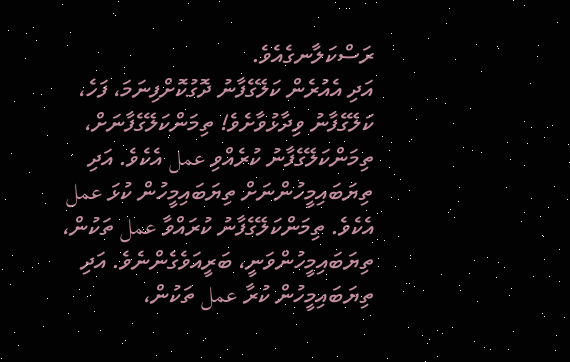ރަސްކަލާނގެއެވެ.
އަދި އެއުރެން ކަލޭގެފާނު ދޮގުކޮށްފިނަމަ، ފަހެ، ކަލޭގެފާނު ވިދާޅުވާށެވެ! ތިމަންކަލޭގެފާނަށް، ތިމަންކަލޭގެފާނު ކުރެއްވި عمل އެކެވެ. އަދި ތިޔަބައިމީހުންނަށް ތިޔަބައިމީހުން ކުޅަ عمل އެކެވެ. ތިމަންކަލޭގެފާނު ކުރައްވާ عمل ތަކުން، ތިޔަބައިމީހުންވަނީ، ބަރީއަވެގެންނެވެ. އަދި ތިޔަބައިމީހުން ކުރާ عمل ތަކުން،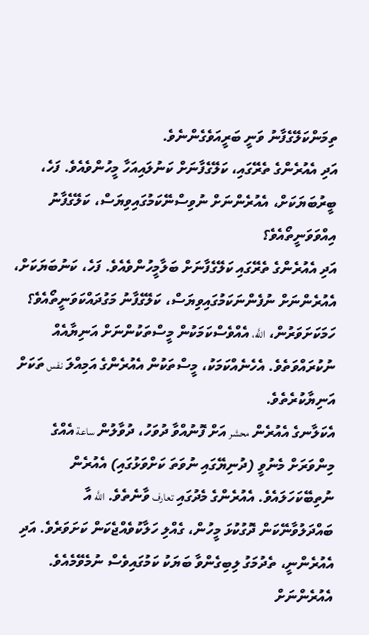ތިމަންކަލޭގެފާނު ވަނީ ބަރީއަވެގެންނެވެ.
އަދި އެއުރެންގެ ތެރޭގައި، ކަލޭގެފާނަށް ކަނުލައިއަހާ މީހުންވެއެވެ. ފަހެ، ބީރުބަޔަކަށް، އެއުރެންނަށް ނުވިސްނޭކަމުގައިވިޔަސް، ކަލޭގެފާނު އިއްވަވަނީތޯއެވެ؟
އަދި އެއުރެންގެ ތެރޭގައި ކަލޭގެފާނަށް ބަލާމީހުންވެއެވެ. ފަހެ، ކަނުބަޔަކަށް، އެއުރެންނަށް ނުފެންނަކަމުގައިވިޔަސް، ކަލޭގެފާނު މަގުދައްކަވަނީތޯއެވެ؟
ހަމަކަށަވަރުން، اللَّه، އެއްވެސްކަމަކުން މީސްތަކުންނަށް އަނިޔާއެއް ނުކުރައްވަތެވެ. އެހެނެއްކަމަކު، މީސްތަކުން އެއުރެންގެ އަމިއްލަ نفس ތަކަށް އަނިޔާކުރެތެވެ.
އެކަލާނގެ އެއުރެން محشر އަށް ފޮނުއްވާ ދުވަހު، ދުވާލުން ساعة އެއްގެ މިންވަރަށް މެނުވީ (ދުނިޔޭގައި ނުވަތަ ކަށްވަޅުގައި) އެއުރެން ނުތިބޭކަހަލައެވެ. އެއުރެންގެ މެދުގައި تعارف ވާނެތެވެ. اللَّه އާ ބައްދަލުވާނޭކަން ދޮގުކުޅަ މީހުން، ގެއްލި ހަލާކުވެއްޖެކަން ކަށަވަރެވެ. އަދި އެއުރެންނީ، ތެދުމަގު ލިބިގެންވާ ބަޔަކު ކަމުގައިވެސް ނުމެވޭމެއެވެ.
އެއުރެންނަށް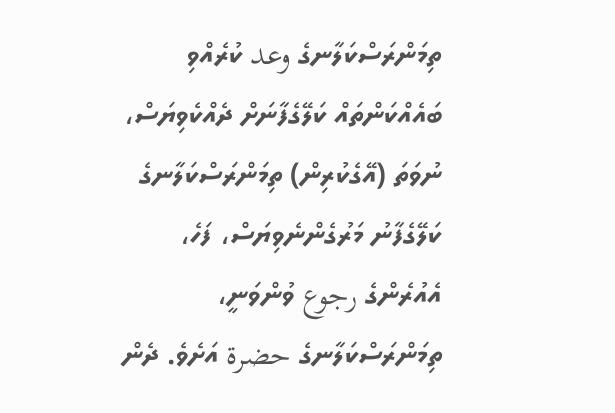ތިމަންރަސްކަލާނގެ وعد ކުރެއްވި ބައެއްކަންތައް ކަލޭގެފާނަށް ދެއްކެވިޔަސް، ނުވަތަ (އޭގެކުރިން) ތިމަންރަސްކަލާނގެ ކަލޭގެފާނު މަރުގެންނެވިޔަސް، ފަހެ، އެއުރެންގެ رجوع ވުންވަނީ، ތިމަންރަސްކަލާނގެ حضرة އަށެވެ. ދެން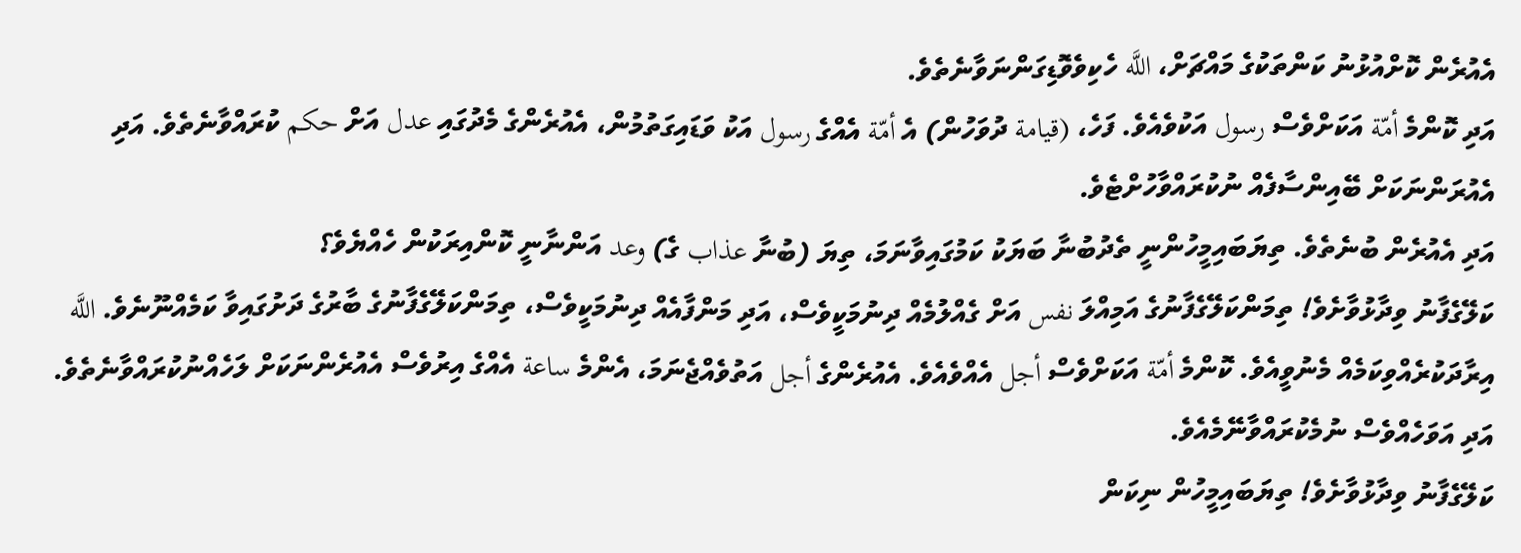އެއުރެން ކޮށްއުޅުނު ކަންތަކުގެ މައްޗަށް، اللَّه ހެކިވެވޮޑިގަންނަވާނެތެވެ.
އަދި ކޮންމެ أمّة އަކަށްވެސް رسول އަކުވެއެވެ. ފަހެ، (قيامة ދުވަހުން) އެ أمّة އެއްގެ رسول އަކު ވަޑައިގަތުމުން، އެއުރެންގެ މެދުގައި عدل އަށް حكم ކުރައްވާނެތެވެ. އަދި އެއުރަންނަކަށް ބޭއިންސާފެއް ނުކުރައްވާހުށްޓެވެ.
އަދި އެއުރެން ބުނެތެވެ. ތިޔަބައިމީހުންނީ ތެދުބުނާ ބަޔަކު ކަމުގައިވާނަމަ، ތިޔަ (ބުނާ عذاب ގެ) وعد އަންނާނީ ކޮންއިރަކުން ހެއްޔެވެ؟
ކަލޭގެފާނު ވިދާޅުވާށެވެ! ތިމަންކަލޭގެފާނުގެ އަމިއްލަ نفس އަށް ގެއްލުމެއް ދިނުމަކީވެސް، އަދި މަންފާއެއް ދިނުމަކީވެސް، ތިމަންކަލޭގެފާނުގެ ބާރުގެ ދަށުގައިވާ ކަމެއްނޫނެވެ. اللَّه އިރާދަކުރެއްވިކަމެއް މެނުވީއެވެ. ކޮންމެ أمّة އަކަށްވެސް أجل އެއްވެއެވެ. އެއުރެންގެ أجل އަތުވެއްޖެނަމަ، އެންމެ ساعة އެއްގެ އިރުވެސް އެއުރެންނަކަށް ލަހެއްނުކުރައްވާނެތެވެ. އަދި އަވަހެއްވެސް ނުމެކުރައްވާނޭމެއެވެ.
ކަލޭގެފާނު ވިދާޅުވާށެވެ! ތިޔަބައިމީހުން ނިކަން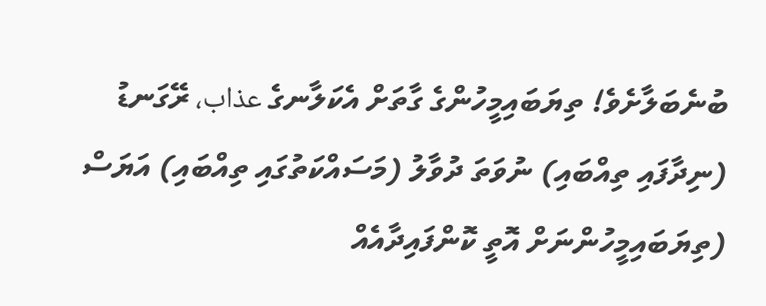ބުނެބަލާށެވެ! ތިޔަބައިމީހުންގެ ގާތަށް އެކަލާނގެ عذاب، ރޭގަނޑު (ނިދާފައި ތިއްބައި) ނުވަތަ ދުވާލު (މަސައްކަތުގައި ތިއްބައި) އަޔަސް (ތިޔަބައިމީހުންނަށް އޮތީ ކޮންފައިދާއެއް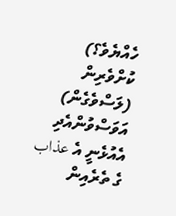ހެއްޔެވެ؟) ކުށްވެރިން (ލަސްވެގެން) އަވަސްވުންއެދި އެއުޅެނީ އެ عذاب ގެ ތެރެއިން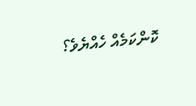ކޮންކަމެއް ހެއްޔެވެ؟